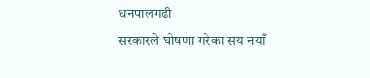धनपालगढी
सरकारले घोषणा गरेका सय नयाँ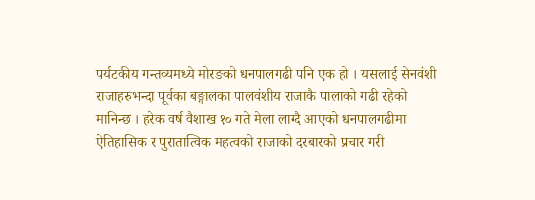पर्यटकीय गन्तव्यमध्ये मोरङको धनपालगढी पनि एक हो । यसलाई सेनवंशी राजाहरुभन्दा पूर्वका बङ्गालका पालवंशीय राजाकै पालाको गढी रहेको मानिन्छ । हरेक वर्ष वैशाख १० गते मेला लाग्दै आएको धनपालगढीमा ऐतिहासिक र पुरातात्विक महत्वको राजाको दरबारको प्रचार गरी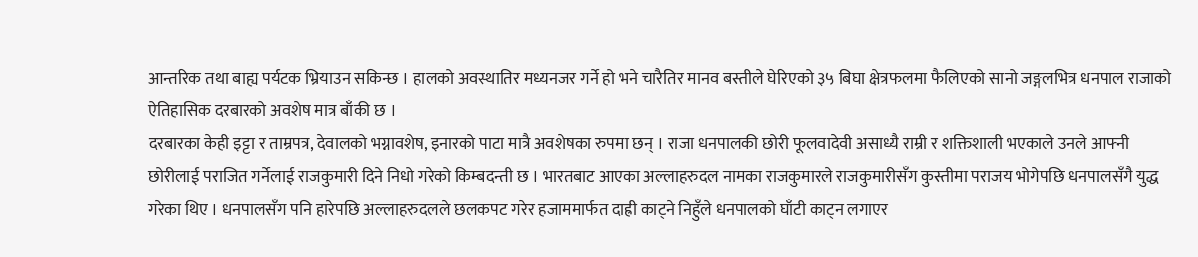आन्तरिक तथा बाह्य पर्यटक भ्रियाउन सकिन्छ । हालको अवस्थातिर मध्यनजर गर्ने हो भने चारैतिर मानव बस्तीले घेरिएको ३५ बिघा क्षेत्रफलमा फैलिएको सानो जङ्गलभित्र धनपाल राजाको ऐतिहासिक दरबारको अवशेष मात्र बाँकी छ ।
दरबारका केही इट्टा र ताम्रपत्र, देवालको भग्नावशेष, इनारको पाटा मात्रै अवशेषका रुपमा छन् । राजा धनपालकी छोरी फूलवादेवी असाध्यै राम्री र शक्तिशाली भएकाले उनले आफ्नी छोरीलाई पराजित गर्नेलाई राजकुमारी दिने निधो गरेको किम्बदन्ती छ । भारतबाट आएका अल्लाहरुदल नामका राजकुमारले राजकुमारीसँग कुस्तीमा पराजय भोगेपछि धनपालसँगै युद्ध गरेका थिए । धनपालसँग पनि हारेपछि अल्लाहरुदलले छलकपट गरेर हजाममार्फत दाह्री काट्ने निहुँले धनपालको घाँटी काट्न लगाएर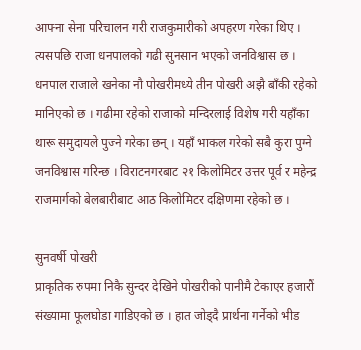आफ्ना सेना परिचालन गरी राजकुमारीको अपहरण गरेका थिए । त्यसपछि राजा धनपालको गढी सुनसान भएको जनविश्वास छ ।
धनपाल राजाले खनेका नौ पोखरीमध्ये तीन पोखरी अझै बाँकी रहेको मानिएको छ । गढीमा रहेको राजाको मन्दिरलाई विशेष गरी यहाँका थारू समुदायले पुज्ने गरेका छन् । यहाँ भाकल गरेको सबै कुरा पुग्ने जनविश्वास गरिन्छ । विराटनगरबाट २१ किलोमिटर उत्तर पूर्व र महेन्द्र राजमार्गको बेलबारीबाट आठ किलोमिटर दक्षिणमा रहेको छ ।

सुनवर्षी पोखरी
प्राकृतिक रुपमा निकै सुन्दर देखिने पोखरीको पानीमै टेकाएर हजारौं संख्यामा फूलघोडा गाडिएको छ । हात जोड्दै प्रार्थना गर्नेको भीड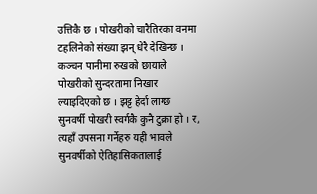उत्तिकै छ । पोखरीको चारैतिरका वनमा टहलिनेको संख्या झन् धेरै देखिन्छ । कञ्चन पानीमा रुखको छायाले पोखरीको सुन्दरतामा निखार ल्याइदिएको छ । झट्ट हेर्दा लाग्छ सुनवर्षी पोखरी स्वर्गकै कुनै टुक्रा हो । र, त्यहाँ उपसना गर्नेहरु यही भावले सुनवर्षीको ऐतिहासिकतालाई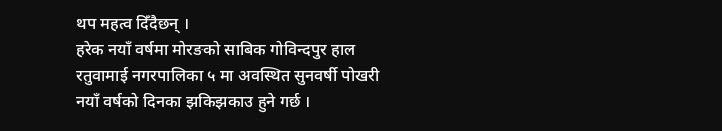थप महत्व दिँदैछन् ।
हरेक नयाँ वर्षमा मोरङको साबिक गोविन्दपुर हाल रतुवामाई नगरपालिका ५ मा अवस्थित सुनवर्षी पोखरी नयाँ वर्षको दिनका झकिझकाउ हुने गर्छ ।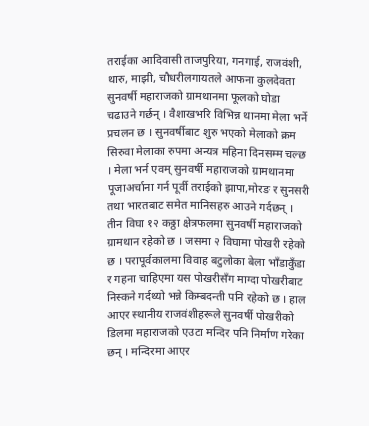तराईका आदिवासी ताजपुरिया, गनगाई, राजवंशी, थारु, माझी, चौधरीलगायतले आफना कुलदेवता सुनवर्षी महाराजको ग्रामथानमा फूलको घोडा चढाउने गर्छन् । वैशाखभरि विभिन्न थानमा मेला भर्ने प्रचलन छ । सुनवर्षीबाट शुरु भएको मेलाको क्रम सिरुवा मेलाका रुपमा अन्यत्र महिना दिनसम्म चल्छ । मेला भर्न एवम् सुनवर्षी महाराजको ग्रामथानमा पूजाअर्चाना गर्न पूर्वी तराईको झापा,मोरङ र सुनसरी तथा भारतबाट समेत मानिसहरु आउने गर्दछन् ।
तीन विघा १२ कठ्ठा क्षेत्रफलमा सुनवर्षी महाराजको ग्रामथान रहेको छ । जसमा २ विघामा पोखरी रहेको छ । परापूर्वकालमा विवाह बटुलोका बेला भाँडाकुँडा र गहना चाहिएमा यस पोखरीसँग माग्दा पोखरीबाट निस्कने गर्दथ्यो भन्ने किम्बदन्ती पनि रहेको छ । हाल आएर स्थानीय राजवंशीहरूले सुनवर्षी पोखरीको डिलमा महाराजको एउटा मन्दिर पनि निर्माण गरेका छन् । मन्दिरमा आएर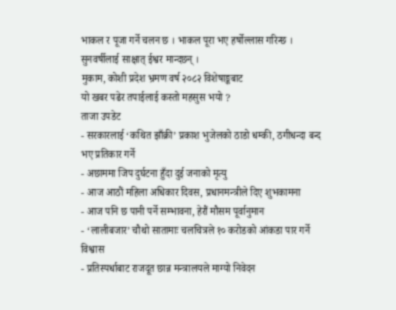भाकल र पूजा गर्ने चलन छ । भाकल पूरा भए हर्षोल्लास गरिन्छ । सुनवर्षीलाई साक्षात् ईश्वर मान्दछन् ।
मुकाम, कोशी प्रदेश भ्रमण वर्ष २०८२ विशेषाङ्कबाट
यो खबर पढेर तपाईलाई कस्तो महसुस भयो ?
ताजा उपडेट
- सरकारलाई ‘कथित झाँक्री’ प्रकाश भुजेलको ठाडो धम्की, ठगीधन्दा बन्द भए प्रतिकार गर्ने
- अछाममा जिप दुर्घटना हुँदा दुई जनाको मृत्यु
- आज आठौं महिला अधिकार दिवस, प्रधानमन्त्रीले दिए शुभकामना
- आज पनि छ पानी पर्ने सम्भावना, हेरौं मौसम पूर्वानुमान
- ‘लालीबजार’ चौथो सातामाः चलचित्रले १० करोडको आंकडा पार गर्ने विश्वास
- प्रतिस्पर्धाबाट राजदूत छान्न मन्त्रालयले माग्यो निवेदन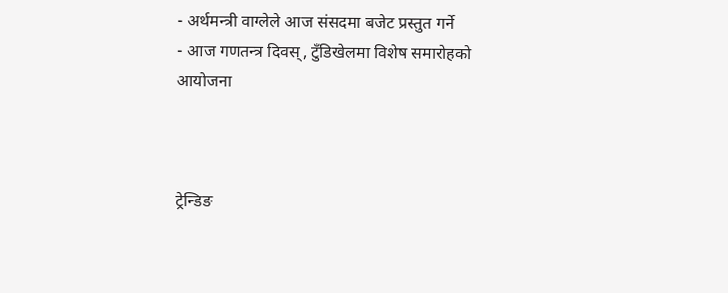- अर्थमन्त्री वाग्लेले आज संसदमा बजेट प्रस्तुत गर्ने
- आज गणतन्त्र दिवस्, टुँडिखेलमा विशेष समारोहको आयोजना



ट्रेन्डिङ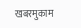खबरमुकाम